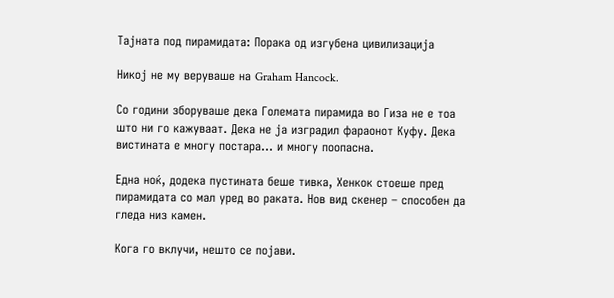Тајната под пирамидата: Порака од изгубена цивилизација

Никој не му веруваше на Graham Hancock.

Со години зборуваше дека Големата пирамида во Гиза не е тоа што ни го кажуваат. Дека не ја изградил фараонот Куфу. Дека вистината е многу постара… и многу поопасна.

Една ноќ, додека пустината беше тивка, Хенкок стоеше пред пирамидата со мал уред во раката. Нов вид скенер – способен да гледа низ камен.

Кога го вклучи, нешто се појави.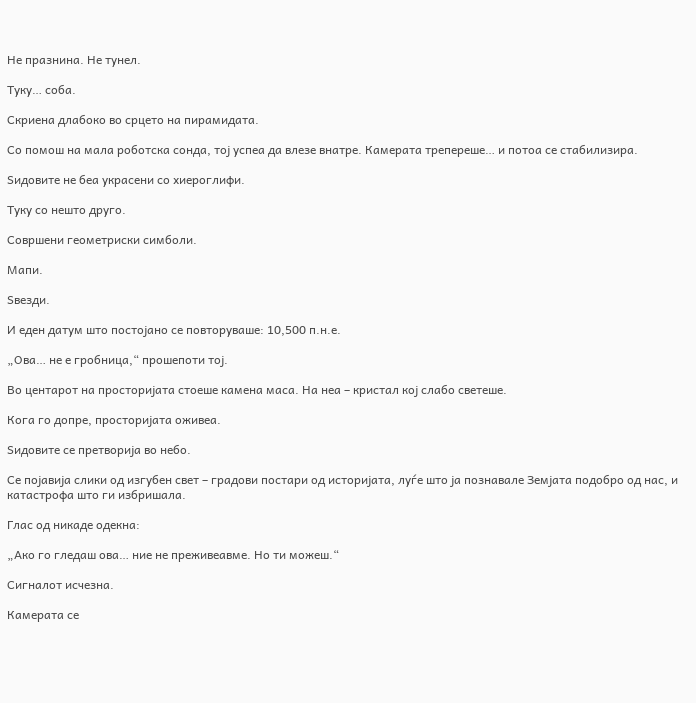Не празнина. Не тунел.

Туку… соба.

Скриена длабоко во срцето на пирамидата.

Со помош на мала роботска сонда, тој успеа да влезе внатре. Камерата трепереше… и потоа се стабилизира.

Ѕидовите не беа украсени со хиероглифи.

Туку со нешто друго.

Совршени геометриски симболи.

Мапи.

Ѕвезди.

И еден датум што постојано се повторуваше: 10,500 п.н.е.

„Ова… не е гробница,“ прошепоти тој.

Во центарот на просторијата стоеше камена маса. На неа – кристал кој слабо светеше.

Кога го допре, просторијата оживеа.

Ѕидовите се претворија во небо.

Се појавија слики од изгубен свет – градови постари од историјата, луѓе што ја познавале Земјата подобро од нас, и катастрофа што ги избришала.

Глас од никаде одекна:

„Ако го гледаш ова… ние не преживеавме. Но ти можеш.“

Сигналот исчезна.

Камерата се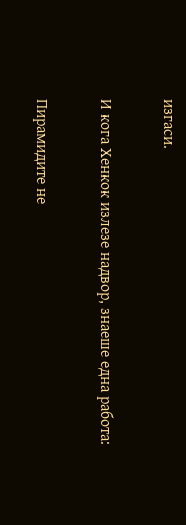изгаси.

И кога Хенкок излезе надвор, знаеше една работа:

Пирамидите не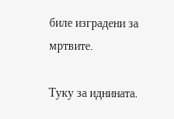биле изградени за мртвите.

Туку за иднината.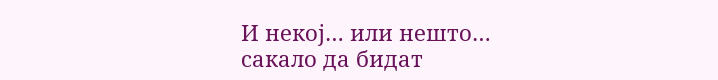И некој… или нешто… сакало да бидат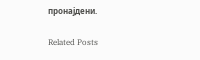пронајдени.

Related Posts